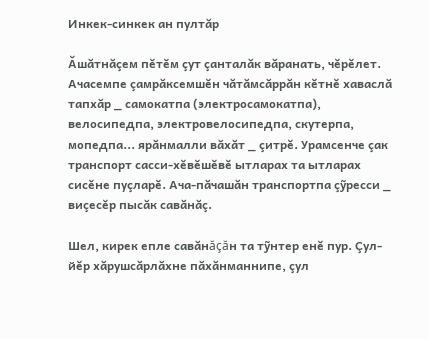Инкек-синкек ан пултăр

Ăшăтнăçем пĕтĕм çут çанталăк вăранать, чĕрĕлет. Ачасемпе çамрăксемшĕн чăтăмсăррăн кĕтнĕ хаваслă тапхăр _ самокатпа (электросамокатпа), велосипедпа, электровелосипедпа, скутерпа, мопедпа... ярăнмалли вăхăт _ çитрĕ. Урамсенче çак транспорт сасси-хĕвĕшĕвĕ ытларах та ытларах сисĕне пуçларĕ. Ача-пăчашăн транспортпа çỹресси _ виçесĕр пысăк савăнăç.

Шел, кирек епле савăнăçăн та тỹнтер енĕ пур. Çул-йĕр хăрушсăрлăхне пăхăнманнипе, çул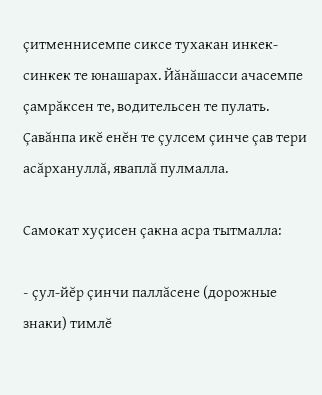çитменнисемпе сиксе тухакан инкек-синкек те юнашарах. Йăнăшасси ачасемпе çамрăксен те, водительсен те пулать. Çавăнпа икĕ енĕн те çулсем çинче çав тери асăрхануллă, яваплă пулмалла.

Самокат хуçисен çакна асра тытмалла:

- çул-йĕр çинчи паллăсене (дорожные знаки) тимлĕ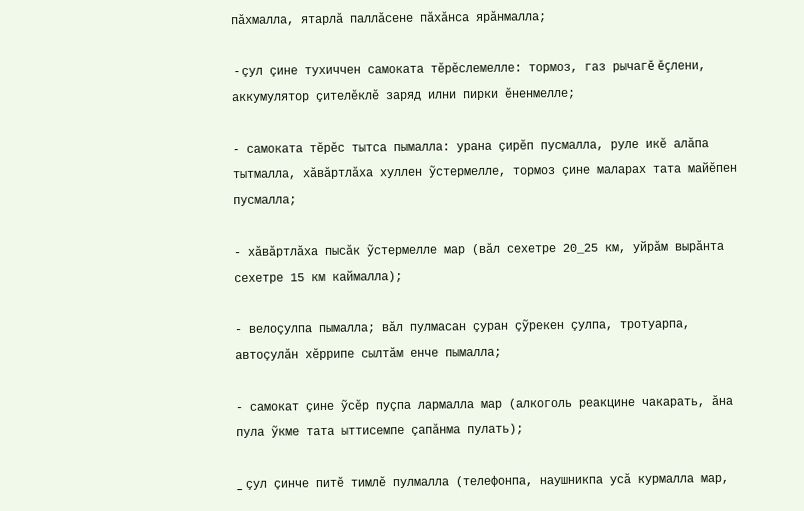пăхмалла, ятарлă паллăсене пăхăнса ярăнмалла;

 - çул çине тухиччен самоката тĕрĕслемелле: тормоз, газ рычагĕ ĕçлени, аккумулятор çителĕклĕ заряд илни пирки ĕненмелле;

- самоката тĕрĕс тытса пымалла: урана çирĕп пусмалла, руле икĕ алăпа тытмалла, хăвăртлăха хуллен ỹстермелле, тормоз çине маларах тата майĕпен пусмалла;

- хăвăртлăха пысăк ỹстермелле мар (вăл сехетре 20_25 км, уйрăм вырăнта сехетре 15 км каймалла);

- велоçулпа пымалла; вăл пулмасан çуран çỹрекен çулпа, тротуарпа, автоçулăн хĕррипе сылтăм енче пымалла;

- самокат çине ỹсĕр пуçпа лармалла мар (алкоголь реакцине чакарать, ăна пула ỹкме тата ыттисемпе çапăнма пулать);

_ çул çинче питĕ тимлĕ пулмалла (телефонпа, наушникпа усă курмалла мар,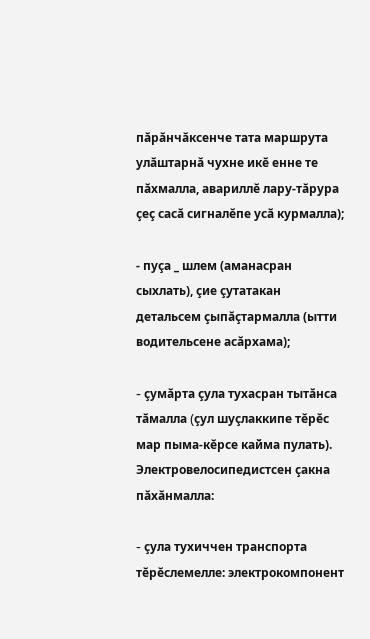пăрăнчăксенче тата маршрута улăштарнă чухне икĕ енне те пăхмалла, авариллĕ лару-тăрура çеç сасă сигналĕпе усă курмалла);

- пуçа _ шлем (аманасран сыхлать), çие çутатакан детальсем çыпăçтармалла (ытти водительсене асăрхама);

- çумăрта çула тухасран тытăнса тăмалла (çул шуçлаккипе тĕрĕс мар пыма-кĕрсе кайма пулать). Электровелосипедистсен çакна пăхăнмалла:

- çула тухиччен транспорта тĕрĕслемелле: электрокомпонент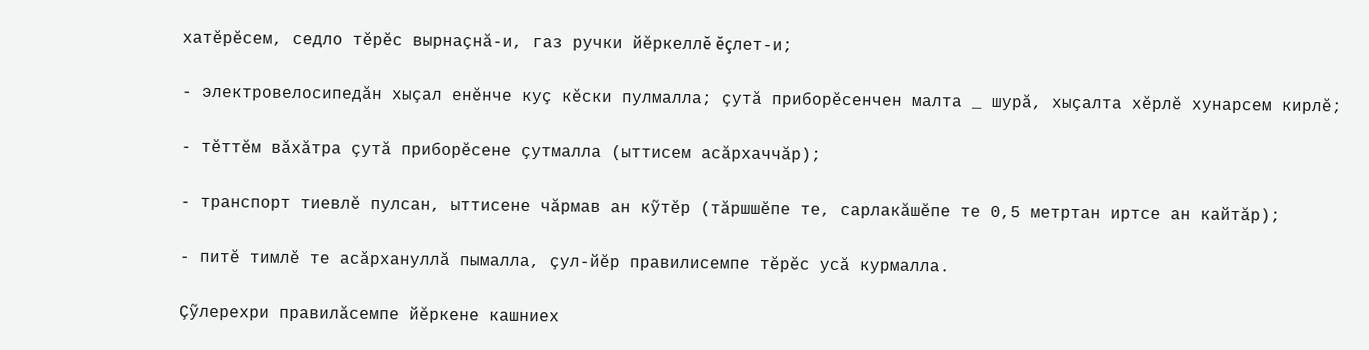хатĕрĕсем, седло тĕрĕс вырнаçнă-и, газ ручки йĕркеллĕ ĕçлет-и;

- электровелосипедăн хыçал енĕнче куç кĕски пулмалла; çутă приборĕсенчен малта _ шурă, хыçалта хĕрлĕ хунарсем кирлĕ;

- тĕттĕм вăхăтра çутă приборĕсене çутмалла (ыттисем асăрхаччăр);

- транспорт тиевлĕ пулсан, ыттисене чăрмав ан кỹтĕр (тăршшĕпе те, сарлакăшĕпе те 0,5 метртан иртсе ан кайтăр);

- питĕ тимлĕ те асăрхануллă пымалла, çул-йĕр правилисемпе тĕрĕс усă курмалла.

Çỹлерехри правилăсемпе йĕркене кашниех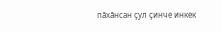пăхăнсан çул çинче инкек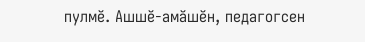пулмĕ. Ашшĕ-амăшĕн, педагогсен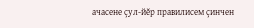ачасене çул-йĕр правилисем çинчен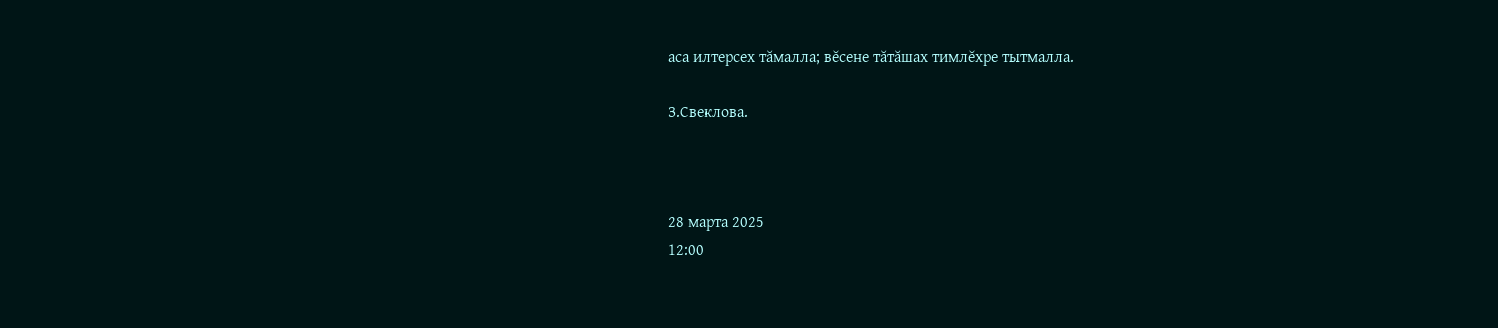аса илтерсех тăмалла; вĕсене тăтăшах тимлĕхре тытмалла.

З.Свеклова.



28 марта 2025
12:00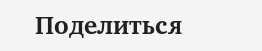Поделиться